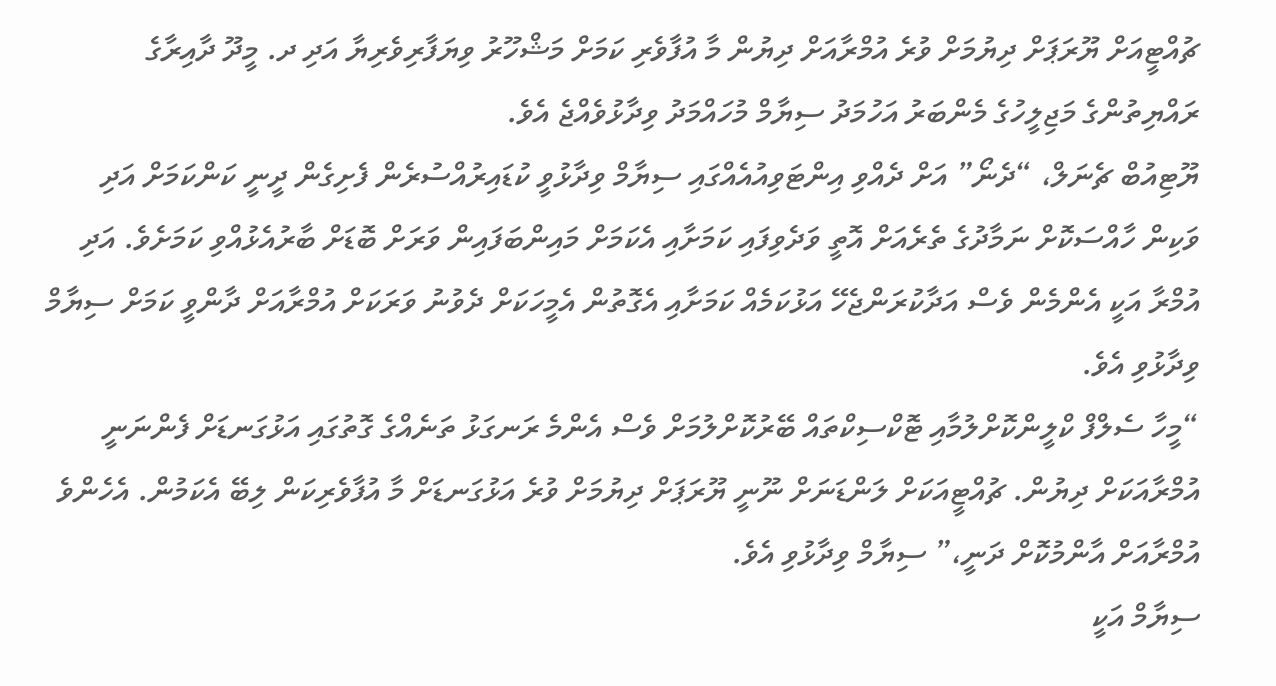ޗުއްޓީއަށް ޔޫރަޕަށް ދިޔުމަށް ވުރެ އުމްރާއަށް ދިޔުން މާ އުފާވެރި ކަމަށް މަޝްހޫރު ވިޔަފާރިވެރިޔާ އަދި ދ. މީދޫ ދާއިރާގެ ރައްޔިތުންގެ މަޖިލީހުގެ މެންބަރު އަހުމަދު ސިޔާމް މުހައްމަދު ވިދާޅުވެއްޖެ އެވެ.
ޔޫޓިއުބް ޗެނަލް، “ދެނޯ” އަށް ދެއްވި އިންޓަވިއުއެއްގައި ސިޔާމް ވިދާޅުވީ ކުޑައިރުއްސުރެން ފެށިގެން ދީނީ ކަންކަމަށް އަދި ވަކިން ހާއްސަކޮށް ނަމާދުގެ ތެރެއަށް އޮތީ ވަދެވިފައި ކަމަށާއި އެކަމަށް މައިންބަފައިން ވަރަށް ބޮޑަށް ބާރުއެޅުއްވި ކަމަށެވެ. އަދި އުމްރާ އަކީ އެންމެން ވެސް އަދާކުރަންޖެހޭ އަޅުކަމެއް ކަމަށާއި އެގޮތުން އެމީހަކަށް ދެވުނު ވަރަކަށް އުމްރާއަށް ދާންވީ ކަމަށް ސިޔާމް ވިދާޅުވި އެވެ.
“މީހާ ސެލްފް ކްލީންކޮށްލުމާއި ޓޮކްސިކްތައް ބޭރުކޮށްލުމަށް ވެސް އެންމެ ރަނގަޅު ތަނެއްގެ ގޮތުގައި އަޅުގަނޑަށް ފެންނަނީ އުމްރާއަކަށް ދިޔުން. ޗުއްޓީއަކަށް ލަންޑަނަށް ނޫނީ ޔޫރަޕަށް ދިޔުމަށް ވުރެ އަޅުގަނޑަށް މާ އުފާވެރިކަން ލިބޭ އެކަމުން. އެހެންވެ އުމްރާއަށް އާންމުކޮށް ދަނީ،” ސިޔާމް ވިދާޅުވި އެވެ.
ސިޔާމް އަކީ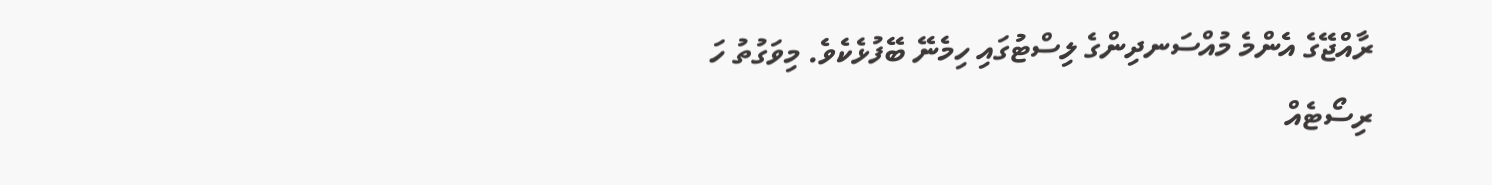ރާއްޖޭގެ އެންމެ މުއްސަނދިންގެ ލިސްޓުގައި ހިމެނޭ ބޭފުޅެކެވެ. މިވަގުތު ހަ ރިސޯޓެއް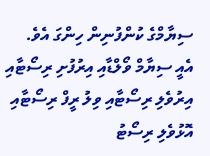ސިޔާމްގެ ކުންފުނިން ހިންގަ އެވެ. އެއީ ސިޔާމް ވޯލްޑާއި އިރުފުށި ރިސޯޓާއި އިރުވެލި ރިސޯޓާއި ވިލު ރީފް ރިސޯޓާއި އޮޅުވެލި ރިސޯޓު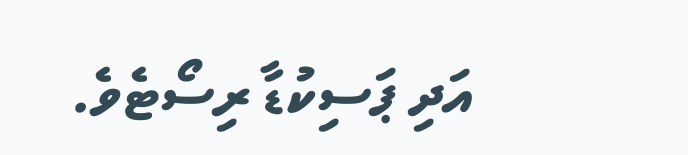އަދި ޕަސިކުޑާ ރިސޯޓެވެ.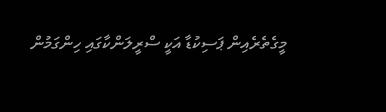މީގެތެރެއިން ޕަސިކުޑާ އަކީ ސްރީލަންކާގައި ހިންގަމުން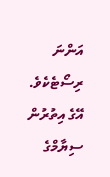އަންނަ ރިސޯޓެކެވެ.
އޭގެ އިތުރުން ސިޔާމްގެ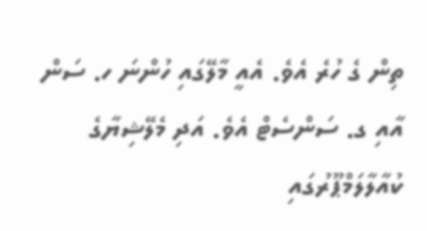ތިން ގެ ހުރެ އެވެ. އެއީ މާލޭގައި ހުންނަ ހ. ސަން އާއި ގ. ސަންސެޓް އެވެ. އަދި މެލޭޝިޔާގެ ކުއާލާލަމްޕޫރުގައި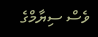ވެސް ސިޔާމްގެ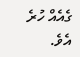ގެއެއް ހުރެ އެވެ.